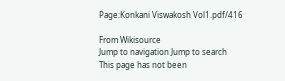Page:Konkani Viswakosh Vol1.pdf/416

From Wikisource
Jump to navigation Jump to search
This page has not been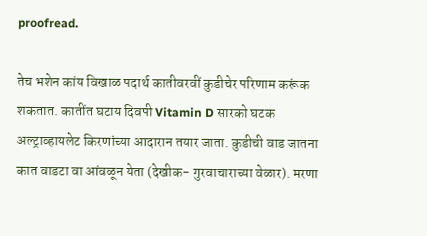proofread.

तेच भशेन कांय विखाळ पदार्थ कातीवरवीं कुडीचेर परिणाम करूंक शकतात. कातींत घटाय दिवपी Vitamin D सारको घटक अल्ट्राव्हायलेट किरणांच्या आदारान तयार जाता. कुडीची वाड जातना कात वाडटा वा आंवळून येता (देखीक- गुरवाचाराच्या वेळार). मरणा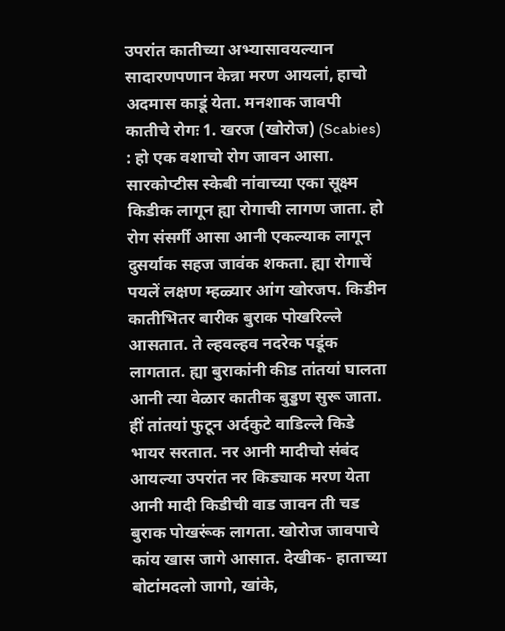उपरांत कातीच्या अभ्यासावयल्यान सादारणपणान केन्ना मरण आयलां, हाचो अदमास काडूं येता. मनशाक जावपी कातीचे रोगः 1. खरज (खोरोज) (Scabies) : हो एक वशाचो रोग जावन आसा. सारकोप्टीस स्केबी नांवाच्या एका सूक्ष्म किडीक लागून ह्या रोगाची लागण जाता. हो रोग संसर्गी आसा आनी एकल्याक लागून दुसर्याक सहज जावंक शकता. ह्या रोगाचें पयलें लक्षण म्हळ्यार आंग खोरजप. किडीन कातीभितर बारीक बुराक पोखरिल्ले आसतात. ते ल्हवल्हव नदरेक पडूंक लागतात. ह्या बुराकांनी कीड तांतयां घालता आनी त्या वेळार कातीक बुड्डण सुरू जाता. हीं तांतयां फुटून अर्दकुटे वाडिल्ले किडे भायर सरतात. नर आनी मादीचो संबंद आयल्या उपरांत नर किड्याक मरण येता आनी मादी किडीची वाड जावन ती चड बुराक पोखरूंक लागता. खोरोज जावपाचे कांय खास जागे आसात. देखीक- हाताच्या बोटांमदलो जागो, खांके,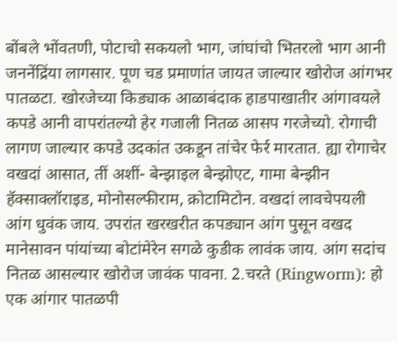बोंबले भोंवतणी, पोटाचो सकयलो भाग, जांघांचो भितरलो भाग आनी जननेंद्रिंया लागसार. पूण चड प्रमाणांत जायत जाल्यार खोरोज आंगभर पातळटा. खोरजेच्या किड्याक आळाबंदाक हाडपाखातीर आंगावयले कपडे आनी वापरांतल्यो हेर गजाली नितळ आसप गरजेच्यो. रोगाची लागण जाल्यार कपडे उदकांत उकडून तांचेर फेर्र मारतात. ह्या रोगाचेर वखदां आसात, तीं अशीं- बेन्झाइल बेन्झोएट, गामा बेन्झीन हॅक्साक्लॉराइड, मोनोसल्फीराम, क्रोटामिटोन. वखदां लावचेपयली आंग धुवंक जाय. उपरांत खरखरीत कपड्यान आंग पुसून वखद मानेसावन पांयांच्या बोटांमेरेन सगळे कुडीक लावंक जाय. आंग सदांच नितळ आसल्यार खोरोज जावंक पावना. 2.चरते (Ringworm): हो एक आंगार पातळपी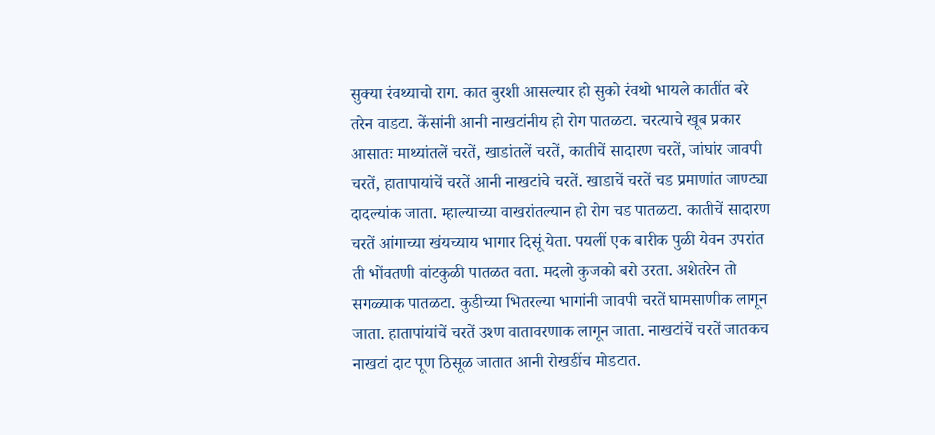सुक्या रंवथ्याचो राग. कात बुरशी आसल्यार हो सुको रंवथो भायले कातींत बरे तरेन वाडटा. केंसांनी आनी नाखटांनीय हो रोग पातळटा. चरत्याचे खूब प्रकार आसातः माथ्यांतलें चरतें, खाडांतलें चरतें, कातीचें सादारण चरतें, जांघांर जावपी चरतें, हातापायांचें चरतें आनी नाखटांचे चरतें. खाडाचें चरतें चड प्रमाणांत जाण्ट्या दादल्यांक जाता. म्हाल्याच्या वाखरांतल्यान हो रोग चड पातळटा. कातीचें सादारण चरतें आंगाच्या खंयच्याय भागार दिसूं येता. पयलीं एक बारीक पुळी येवन उपरांत ती भोंवतणी वांटकुळी पातळत वता. मदलो कुजको बरो उरता. अशेतरेन तो सगळ्याक पातळटा. कुडीच्या भितरल्या भागांनी जावपी चरतें घामसाणीक लागून जाता. हातापांयांचें चरतें उश्ण वातावरणाक लागून जाता. नाखटांचें चरतें जातकच नाखटां दाट पूण ठिसूळ जातात आनी रोखडींच मोडटात.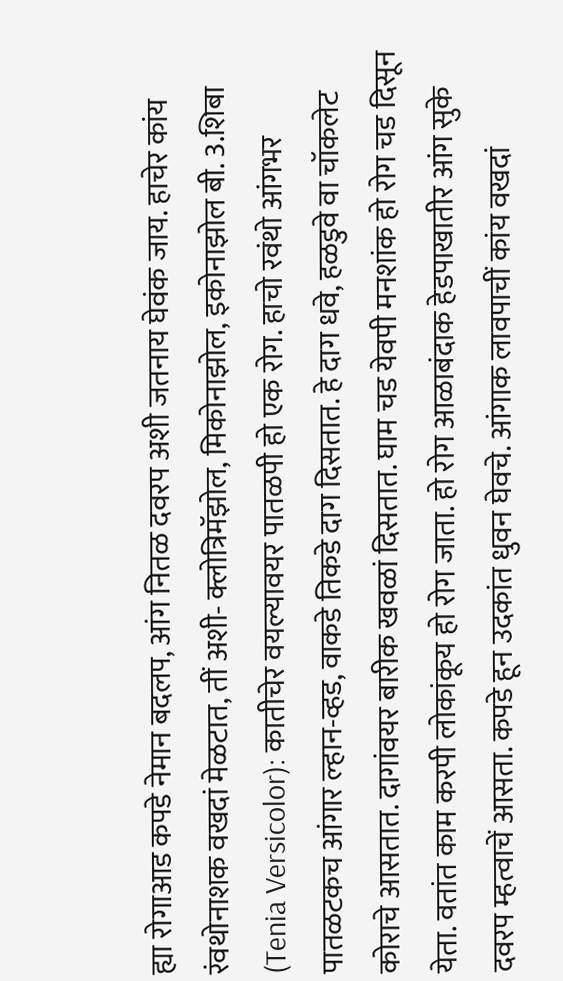ह्या रोगाआड कपडे नेमान बदलप, आंग नितळ दवरप अशी जतनाय घेवंक जाय. हाचेर कांय रंवथोनाशक वखदां मेळटात, तीं अशी- क्लोत्रिमॅझोल, मिकोनाझोल, इकोनाझोल बी. 3.शिबा (Tenia Versicolor): कातीचेर वयल्यावयर पातळपी हो एक रोग. हाचो रवंथो आंगभर पातळटकच आंगार ल्हान-व्हड, वाकडे तिकडे दाग दिसतात. हे दाग धवे, हळडुवे वा चॉकलेट कोराचे आसतात. दागांवयर बारीक खवळां दिसतात. घाम चड येवपी मनशांक हो रोग चड दिसून येता. वतांत काम करपी लोकांकूय हो रोग जाता. हो रोग आळाबंदाक हेडपाखातीर आंग सुके दवरप म्हत्वाचें आसता. कपडे हून उदकांत धुवन घेवचे. आंगाक लावपाचीं कांय वखदां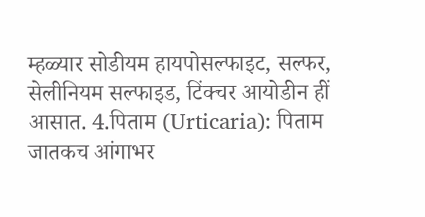म्हळ्यार सोडीयम हायपोसल्फाइट, सल्फर, सेलीनियम सल्फाइड, टिंक्चर आयोडीन हीं आसात. 4.पिताम (Urticaria): पिताम जातकच आंगाभर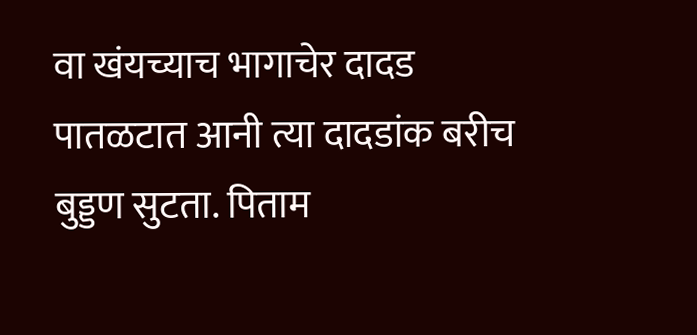वा खंयच्याच भागाचेर दादड पातळटात आनी त्या दादडांक बरीच बुड्डण सुटता. पिताम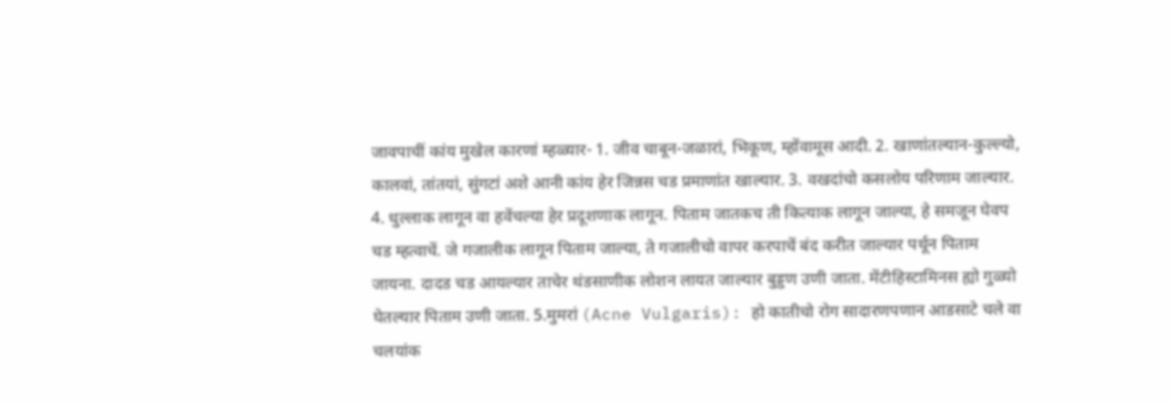जावपाचीं कांय मुखेल कारणां म्हळ्यार- 1. जीव चाबून-जळारां, भिकूण, म्होंवामूस आदी. 2. खाणांतल्यान-कुल्ल्यो, कालवां, तांतयां, सुंगटां अशे आनी कांय हेर जिन्नस चड प्रमाणांत खाल्यार. 3. वखदांचो कसलोय परिणाम जाल्यार. 4. धुल्लाक लागून वा हवेंचल्या हेर प्रदूशणाक लागून. पिताम जातकच ती कित्याक लागून जाल्या, हे समजून घेवप चड म्हत्वाचें. जे गजालीक लागून पिताम जाल्या, ते गजालीचो वापर करपाचें बंद करीत जाल्यार पर्थून पिताम जायना. दादड चड आयल्यार ताचेर थंडसाणीक लोशन लायत जाल्यार बुड्डण उणी जाता. मेंटीहिस्टामिनस ह्यो गुळ्यो घेतल्यार पिताम उणी जाता. 5.मुमरां (Acne Vulgaris): हो कातीचो रोग सादारणपणान आडसाटे चले वा चलयांक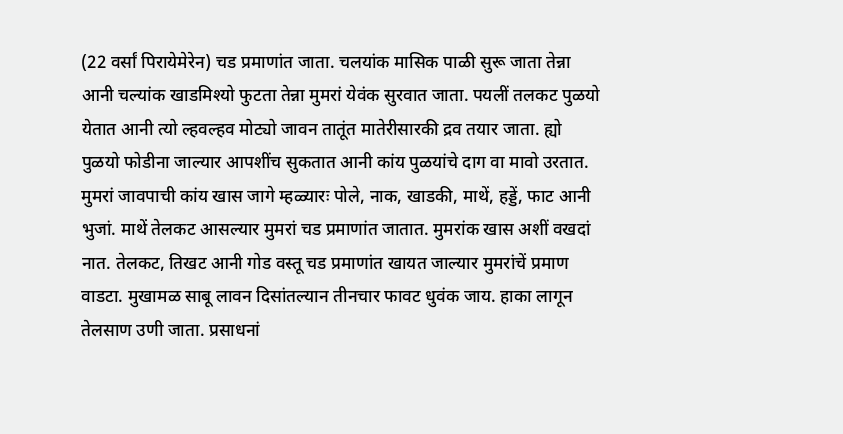(22 वर्सां पिरायेमेरेन) चड प्रमाणांत जाता. चलयांक मासिक पाळी सुरू जाता तेन्ना आनी चल्यांक खाडमिश्यो फुटता तेन्ना मुमरां येवंक सुरवात जाता. पयलीं तलकट पुळयो येतात आनी त्यो ल्हवल्हव मोट्यो जावन तातूंत मातेरीसारकी द्रव तयार जाता. ह्यो पुळयो फोडीना जाल्यार आपशींच सुकतात आनी कांय पुळयांचे दाग वा मावो उरतात. मुमरां जावपाची कांय खास जागे म्हळ्यारः पोले, नाक, खाडकी, माथें, हड्डें, फाट आनी भुजां. माथें तेलकट आसल्यार मुमरां चड प्रमाणांत जातात. मुमरांक खास अशीं वखदां नात. तेलकट, तिखट आनी गोड वस्तू चड प्रमाणांत खायत जाल्यार मुमरांचें प्रमाण वाडटा. मुखामळ साबू लावन दिसांतल्यान तीनचार फावट धुवंक जाय. हाका लागून तेलसाण उणी जाता. प्रसाधनां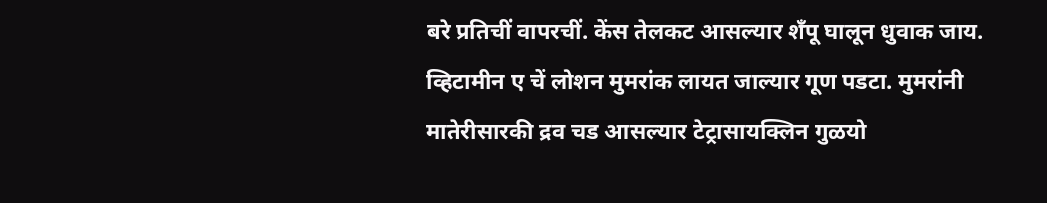बरे प्रतिचीं वापरचीं. केंस तेलकट आसल्यार शँपू घालून धुवाक जाय. व्हिटामीन ए चें लोशन मुमरांक लायत जाल्यार गूण पडटा. मुमरांनी मातेरीसारकी द्रव चड आसल्यार टेट्रासायक्लिन गुळयो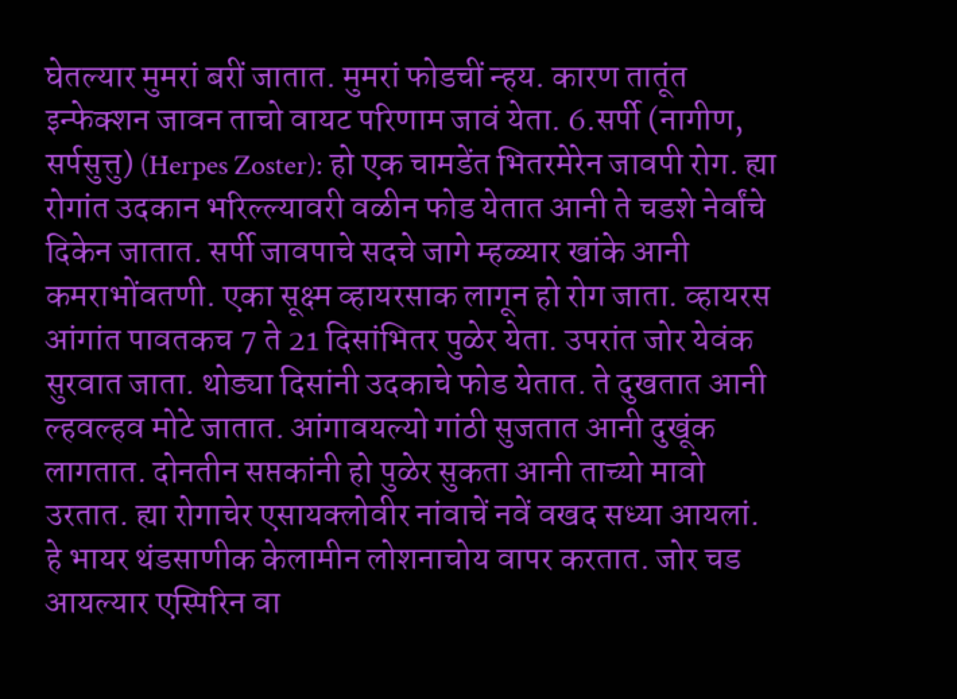घेतल्यार मुमरां बरीं जातात. मुमरां फोडचीं न्हय. कारण तातूंत इन्फेक्शन जावन ताचो वायट परिणाम जावं येता. 6.सर्पी (नागीण, सर्पसुत्तु) (Herpes Zoster): हो एक चामडेंत भितरमेरेन जावपी रोग. ह्या रोगांत उदकान भरिल्ल्यावरी वळीन फोड येतात आनी ते चडशे नेर्वांचे दिकेन जातात. सर्पी जावपाचे सदचे जागे म्हळ्यार खांके आनी कमराभोंवतणी. एका सूक्ष्म व्हायरसाक लागून हो रोग जाता. व्हायरस आंगांत पावतकच 7 ते 21 दिसांभितर पुळेर येता. उपरांत जोर येवंक सुरवात जाता. थोड्या दिसांनी उदकाचे फोड येतात. ते दुखतात आनी ल्हवल्हव मोटे जातात. आंगावयल्यो गांठी सुजतात आनी दुखूंक लागतात. दोनतीन सप्तकांनी हो पुळेर सुकता आनी ताच्यो मावो उरतात. ह्या रोगाचेर एसायक्लोवीर नांवाचें नवें वखद सध्या आयलां. हे भायर थंडसाणीक केलामीन लोशनाचोय वापर करतात. जोर चड आयल्यार एस्पिरिन वा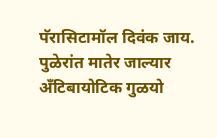पॅरासिटामॉल दिवंक जाय. पुळेरांत मातेर जाल्यार अँटिबायोटिक गुळयो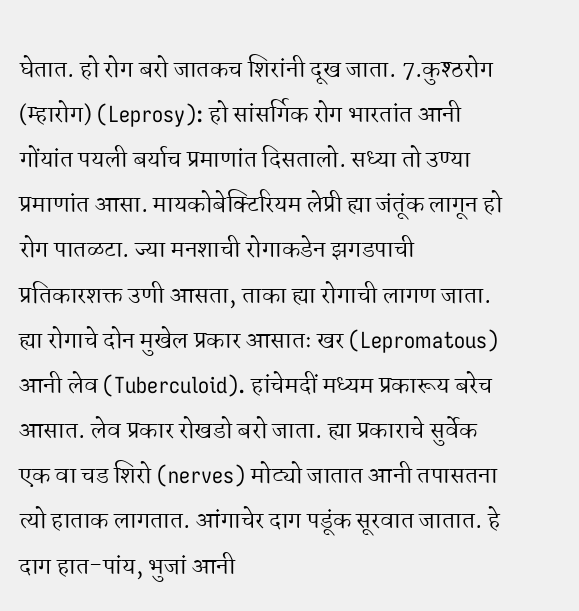घेतात. हो रोग बरो जातकच शिरांनी दूख जाता. 7.कुश्ठरोग (म्हारोग) (Leprosy): हो सांसर्गिक रोग भारतांत आनी गोंयांत पयली बर्याच प्रमाणांत दिसतालो. सध्या तो उण्या प्रमाणांत आसा. मायकोबेक्टिरियम लेप्री ह्या जंतूंक लागून हो रोग पातळटा. ज्या मनशाची रोगाकडेन झगडपाची प्रतिकारशक्त उणी आसता, ताका ह्या रोगाची लागण जाता. ह्या रोगाचे दोन मुखेल प्रकार आसातः खर (Lepromatous) आनी लेव (Tuberculoid). हांचेमदीं मध्यम प्रकारूय बरेच आसात. लेव प्रकार रोखडो बरो जाता. ह्या प्रकाराचे सुर्वेक एक वा चड शिरो (nerves) मोट्यो जातात आनी तपासतना त्यो हाताक लागतात. आंगाचेर दाग पडूंक सूरवात जातात. हे दाग हात-पांय, भुजां आनी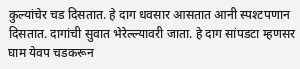कुल्यांचेर चड दिसतात. हे दाग धवसार आसतात आनी स्पश्टपणान दिसतात. दागांची सुवात भेरेल्ल्यावरी जाता. हे दाग सांपडटा म्हणसर घाम येवप चडकरून